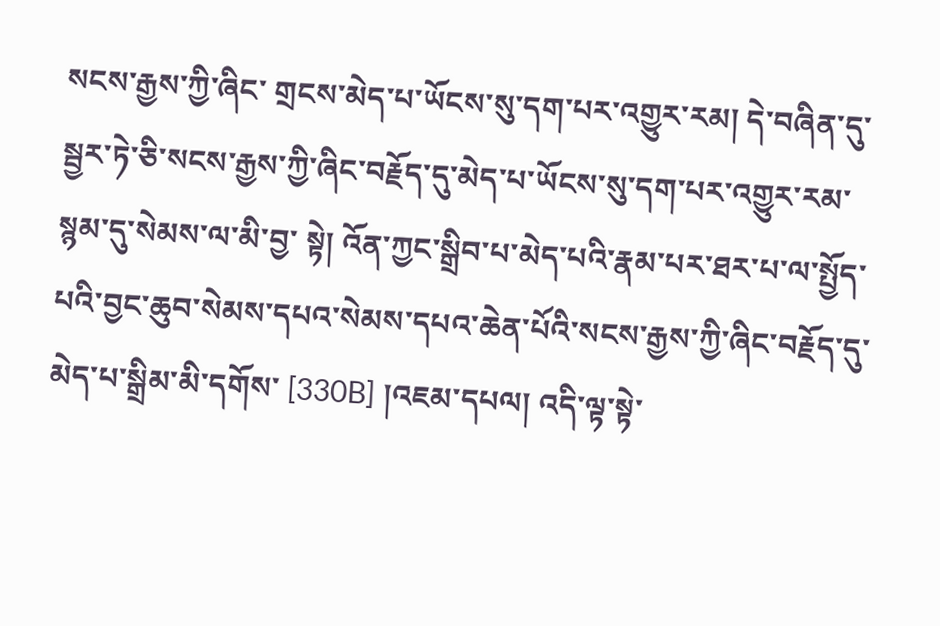སངས་རྒྱས་ཀྱི་ཞིང་ གྲངས་མེད་པ་ཡོངས་སུ་དག་པར་འགྱུར་རམ། དེ་བཞིན་དུ་སྦྱར་ཏེ་ཅི་སངས་རྒྱས་ཀྱི་ཞིང་བརྗོད་དུ་མེད་པ་ཡོངས་སུ་དག་པར་འགྱུར་རམ་སྙམ་དུ་སེམས་ལ་མི་བྱ་ སྟེ། འོན་ཀྱང་སྒྲིབ་པ་མེད་པའི་རྣམ་པར་ཐར་པ་ལ་སྤྱོད་པའི་བྱང་ཆུབ་སེམས་དཔའ་སེམས་དཔའ་ཆེན་པོའི་སངས་རྒྱས་ཀྱི་ཞིང་བརྗོད་དུ་མེད་པ་སྒྲིམ་མི་དགོས་ [330B] །འཇམ་དཔལ། འདི་ལྟ་སྟེ་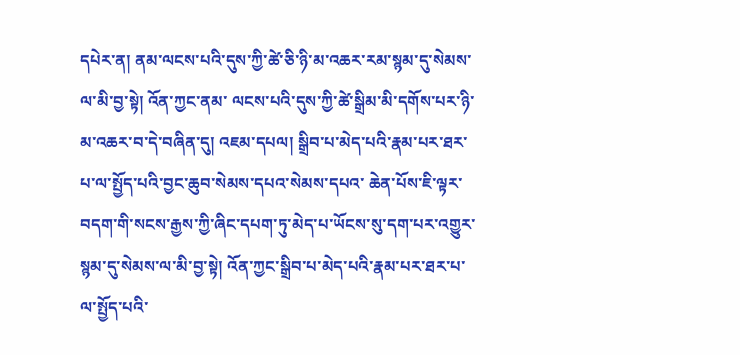དཔེར་ན། ནམ་ལངས་པའི་དུས་ཀྱི་ཚེ་ཅི་ཉི་མ་འཆར་རམ་སྙམ་དུ་སེམས་ལ་མི་བྱ་སྟེ། འོན་ཀྱང་ནམ་ ལངས་པའི་དུས་ཀྱི་ཚེ་སྒྲིམ་མི་དགོས་པར་ཉི་མ་འཆར་བ་དེ་བཞིན་དུ། འཇམ་དཔལ། སྒྲིབ་པ་མེད་པའི་རྣམ་པར་ཐར་པ་ལ་སྤྱོད་པའི་བྱང་ཆུབ་སེམས་དཔའ་སེམས་དཔའ་ ཆེན་པོས་ཇི་ལྟར་བདག་གི་སངས་རྒྱས་ཀྱི་ཞིང་དཔག་ཏུ་མེད་པ་ཡོངས་སུ་དག་པར་འགྱུར་སྙམ་དུ་སེམས་ལ་མི་བྱ་སྟེ། འོན་ཀྱང་སྒྲིབ་པ་མེད་པའི་རྣམ་པར་ཐར་པ་ ལ་སྤྱོད་པའི་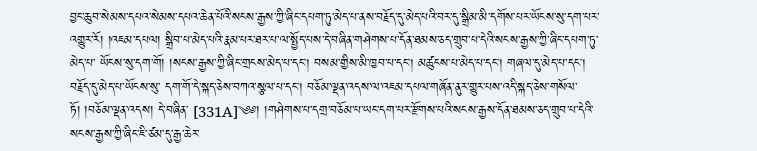བྱང་ཆུབ་སེམས་དཔའ་སེམས་དཔའ་ཆེན་པོའི་སངས་རྒྱས་ཀྱི་ཞིང་དཔག་ཏུ་མེད་པ་ནས་བརྗོད་དུ་མེད་པའི་བར་དུ་སྒྲིམ་མི་དགོས་པར་ཡོངས་སུ་དག་པར་ འགྱུར་རོ། །འཇམ་དཔལ། སྒྲིབ་པ་མེད་པའི་རྣམ་པར་ཐར་པ་ལ་སྤྱོད་པས་དེ་བཞིན་གཤེགས་པ་དོན་ཐམས་ཅད་གྲུབ་པ་དེའི་སངས་རྒྱས་ཀྱི་ཞིང་དཔག་ཏུ་མེད་པ་ ཡོངས་སུ་དག་གོ། །སངས་རྒྱས་ཀྱི་ཞིང་གྲངས་མེད་པ་དང། བསམ་གྱིས་མི་ཁྱབ་པ་དང། མཚུངས་པ་མེད་པ་དང། གཞལ་དུ་མེད་པ་དང། བརྗོད་དུ་མེད་པ་ཡོངས་སུ་ དག་གོ་དེ་སྐད་ཅེས་བཀའ་སྩལ་པ་དང། བཅོམ་ལྡན་འདས་ལ་འཇམ་དཔལ་གཞོན་ནུར་གྱུར་པས་འདི་སྐད་ཅེས་གསོལ་ཏོ། །བཅོམ་ལྡན་འདས། དེ་བཞིན་ [331A]༄༅། །གཤེགས་པ་དགྲ་བཅོམ་པ་ཡང་དག་པར་རྫོགས་པའི་སངས་རྒྱས་དོན་ཐམས་ཅད་གྲུབ་པ་དེའི་སངས་རྒྱས་ཀྱི་ཞིང་ཇི་ཙམ་དུ་རྒྱ་ཆེར་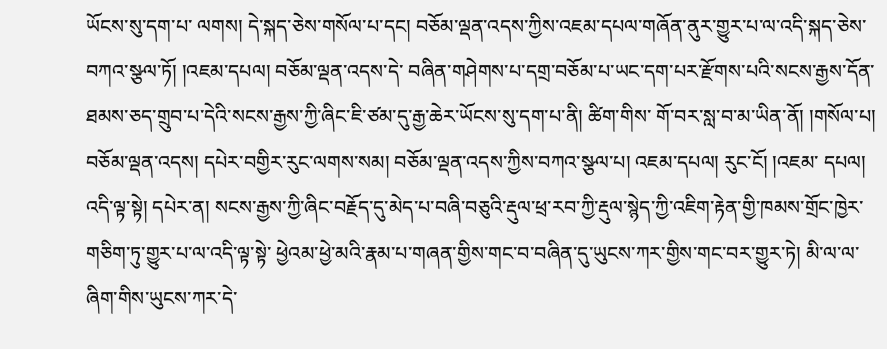ཡོངས་སུ་དག་པ་ ལགས། དེ་སྐད་ཅེས་གསོལ་པ་དང། བཅོམ་ལྡན་འདས་ཀྱིས་འཇམ་དཔལ་གཞོན་ནུར་གྱུར་པ་ལ་འདི་སྐད་ཅེས་བཀའ་སྩལ་ཏོ། །འཇམ་དཔལ། བཅོམ་ལྡན་འདས་དེ་ བཞིན་གཤེགས་པ་དགྲ་བཅོམ་པ་ཡང་དག་པར་རྫོགས་པའི་སངས་རྒྱས་དོན་ཐམས་ཅད་གྲུབ་པ་དེའི་སངས་རྒྱས་ཀྱི་ཞིང་ཇི་ཙམ་དུ་རྒྱ་ཆེར་ཡོངས་སུ་དག་པ་ནི། ཚིག་གིས་ གོ་བར་སླ་བ་མ་ཡིན་ནོ། །གསོལ་པ། བཅོམ་ལྡན་འདས། དཔེར་བགྱིར་རུང་ལགས་སམ། བཅོམ་ལྡན་འདས་ཀྱིས་བཀའ་སྩལ་པ། འཇམ་དཔལ། རུང་ངོ། །འཇམ་ དཔལ། འདི་ལྟ་སྟེ། དཔེར་ན། སངས་རྒྱས་ཀྱི་ཞིང་བརྗོད་དུ་མེད་པ་བཞི་བཅུའི་རྡུལ་ཕྲ་རབ་ཀྱི་རྡུལ་སྙེད་ཀྱི་འཇིག་རྟེན་གྱི་ཁམས་གྲོང་ཁྱེར་གཅིག་ཏུ་གྱུར་པ་ལ་འདི་ལྟ་སྟེ་ ཕྱེའམ་ཕྱེ་མའི་རྣམ་པ་གཞན་གྱིས་གང་བ་བཞིན་དུ་ཡུངས་ཀར་གྱིས་གང་བར་གྱུར་ཏེ། མི་ལ་ལ་ཞིག་གིས་ཡུངས་ཀར་དེ་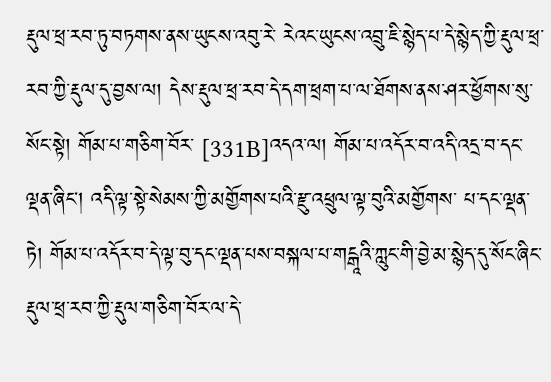རྡུལ་ཕྲ་རབ་ཏུ་བཏགས་ནས་ཡུངས་འབུ་རེ་ རེའང་ཡུངས་འབྲུ་ཇི་སྙེད་པ་དེ་སྙེད་ཀྱི་རྡུལ་ཕྲ་རབ་ཀྱི་རྡུལ་དུ་བྱས་ལ། དེས་རྡུལ་ཕྲ་རབ་དེ་དག་ཕྲག་པ་ལ་ཐོགས་ནས་ཤར་ཕྱོགས་སུ་སོང་སྟེ། གོམ་པ་གཅིག་བོར་ [331B]འདའ་ལ། གོམ་པ་འདོར་བ་འདི་འདྲ་བ་དང་ལྡན་ཞིང། འདི་ལྟ་སྟེ་སེམས་ཀྱི་མགྱོགས་པའི་རྫུ་འཕྲུལ་ལྟ་བུའི་མགྱོགས་ པ་དང་ལྡན་ཏེ། གོམ་པ་འདོར་བ་དེ་ལྟ་བུ་དང་ལྡན་པས་བསྐལ་པ་གངྒཱའི་ཀླུང་གི་བྱེ་མ་སྙེད་དུ་སོང་ཞིང་རྡུལ་ཕྲ་རབ་ཀྱི་རྡུལ་གཅིག་བོར་ལ་དེ་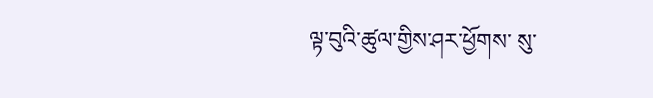ལྟ་བུའི་ཚུལ་གྱིས་ཤར་ཕྱོགས་ སུ་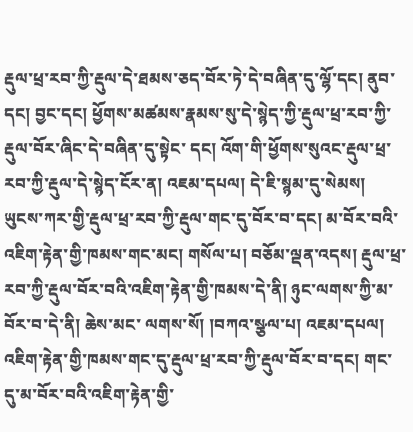རྡུལ་ཕྲ་རབ་ཀྱི་རྡུལ་དེ་ཐམས་ཅད་བོར་ཏེ་དེ་བཞིན་དུ་ལྷོ་དང། ནུབ་དང། བྱང་དང། ཕྱོགས་མཚམས་རྣམས་སུ་དེ་སྙེད་ཀྱི་རྡུལ་ཕྲ་རབ་ཀྱི་རྡུལ་བོར་ཞིང་དེ་བཞིན་དུ་སྟེང་ དང། འོག་གི་ཕྱོགས་སུའང་རྡུལ་ཕྲ་རབ་ཀྱི་རྡུལ་དེ་སྙེད་ངོར་ན། འཇམ་དཔལ། དེ་ཇི་སྙམ་དུ་སེམས། ཡུངས་ཀར་གྱི་རྡུལ་ཕྲ་རབ་ཀྱི་རྡུལ་གང་དུ་བོར་བ་དང། མ་བོར་བའི་ འཇིག་རྟེན་གྱི་ཁམས་གང་མང། གསོལ་པ། བཅོམ་ལྡན་འདས། རྡུལ་ཕྲ་རབ་ཀྱི་རྡུལ་བོར་བའི་འཇིག་རྟེན་གྱི་ཁམས་དེ་ནི། ཉུང་ལགས་ཀྱི་མ་བོར་བ་དེ་ནི། ཆེས་མང་ ལགས་སོ། །བཀའ་སྩལ་པ། འཇམ་དཔལ། འཇིག་རྟེན་གྱི་ཁམས་གང་དུ་རྡུལ་ཕྲ་རབ་ཀྱི་རྡུལ་བོར་བ་དང། གང་དུ་མ་བོར་བའི་འཇིག་རྟེན་གྱི་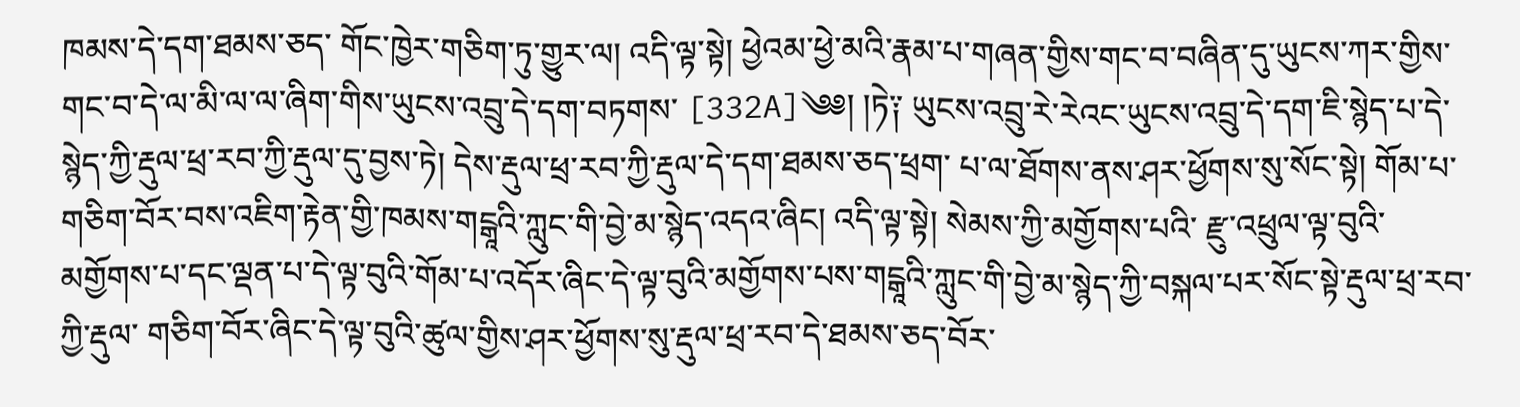ཁམས་དེ་དག་ཐམས་ཅད་ གོང་ཁྱེར་གཅིག་ཏུ་གྱུར་ལ། འདི་ལྟ་སྟེ། ཕྱེའམ་ཕྱེ་མའི་རྣམ་པ་གཞན་གྱིས་གང་བ་བཞིན་དུ་ཡུངས་ཀར་གྱིས་གང་བ་དེ་ལ་མི་ལ་ལ་ཞིག་གིས་ཡུངས་འབྲུ་དེ་དག་བཏགས་ [332A]༄༅། །ཏེ༑ ཡུངས་འབྲུ་རེ་རེའང་ཡུངས་འབྲུ་དེ་དག་ཇི་སྙེད་པ་དེ་སྙེད་ཀྱི་རྡུལ་ཕྲ་རབ་ཀྱི་རྡུལ་དུ་བྱས་ཏེ། དེས་རྡུལ་ཕྲ་རབ་ཀྱི་རྡུལ་དེ་དག་ཐམས་ཅད་ཕྲག་ པ་ལ་ཐོགས་ནས་ཤར་ཕྱོགས་སུ་སོང་སྟེ། གོམ་པ་གཅིག་བོར་བས་འཇིག་རྟེན་གྱི་ཁམས་གངྒཱའི་ཀླུང་གི་བྱེ་མ་སྙེད་འདའ་ཞིང། འདི་ལྟ་སྟེ། སེམས་ཀྱི་མགྱོགས་པའི་ རྫུ་འཕྲུལ་ལྟ་བུའི་མགྱོགས་པ་དང་ལྡན་པ་དེ་ལྟ་བུའི་གོམ་པ་འདོར་ཞིང་དེ་ལྟ་བུའི་མགྱོགས་པས་གངྒཱའི་ཀླུང་གི་བྱེ་མ་སྙེད་ཀྱི་བསྐལ་པར་སོང་སྟེ་རྡུལ་ཕྲ་རབ་ཀྱི་རྡུལ་ གཅིག་བོར་ཞིང་དེ་ལྟ་བུའི་ཚུལ་གྱིས་ཤར་ཕྱོགས་སུ་རྡུལ་ཕྲ་རབ་དེ་ཐམས་ཅད་བོར་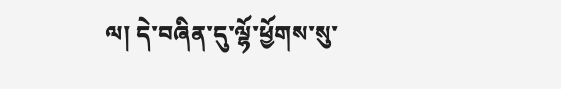ལ། དེ་བཞིན་དུ་ལྷོ་ཕྱོགས་སུ་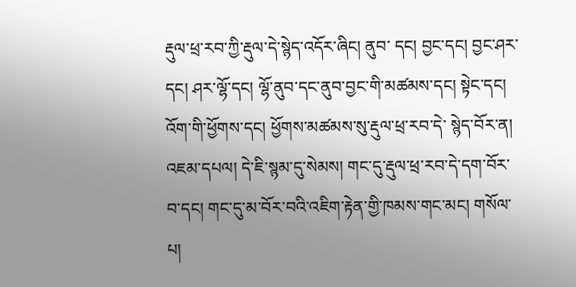རྡུལ་ཕྲ་རབ་ཀྱི་རྡུལ་དེ་སྙེད་འདོར་ཞིང། ནུབ་ དང། བྱང་དང། བྱང་ཤར་དང། ཤར་ལྷོ་དང། ལྷོ་ནུབ་དང་ནུབ་བྱང་གི་མཚམས་དང། སྟེང་དང། འོག་གི་ཕྱོགས་དང། ཕྱོགས་མཚམས་སུ་རྡུལ་ཕྲ་རབ་དེ་ སྙེད་བོར་ན། འཇམ་དཔལ། དེ་ཇི་སྙམ་དུ་སེམས། གང་དུ་རྡུལ་ཕྲ་རབ་དེ་དག་བོར་བ་དང། གང་དུ་མ་བོར་བའི་འཇིག་རྟེན་གྱི་ཁམས་གང་མང། གསོལ་པ།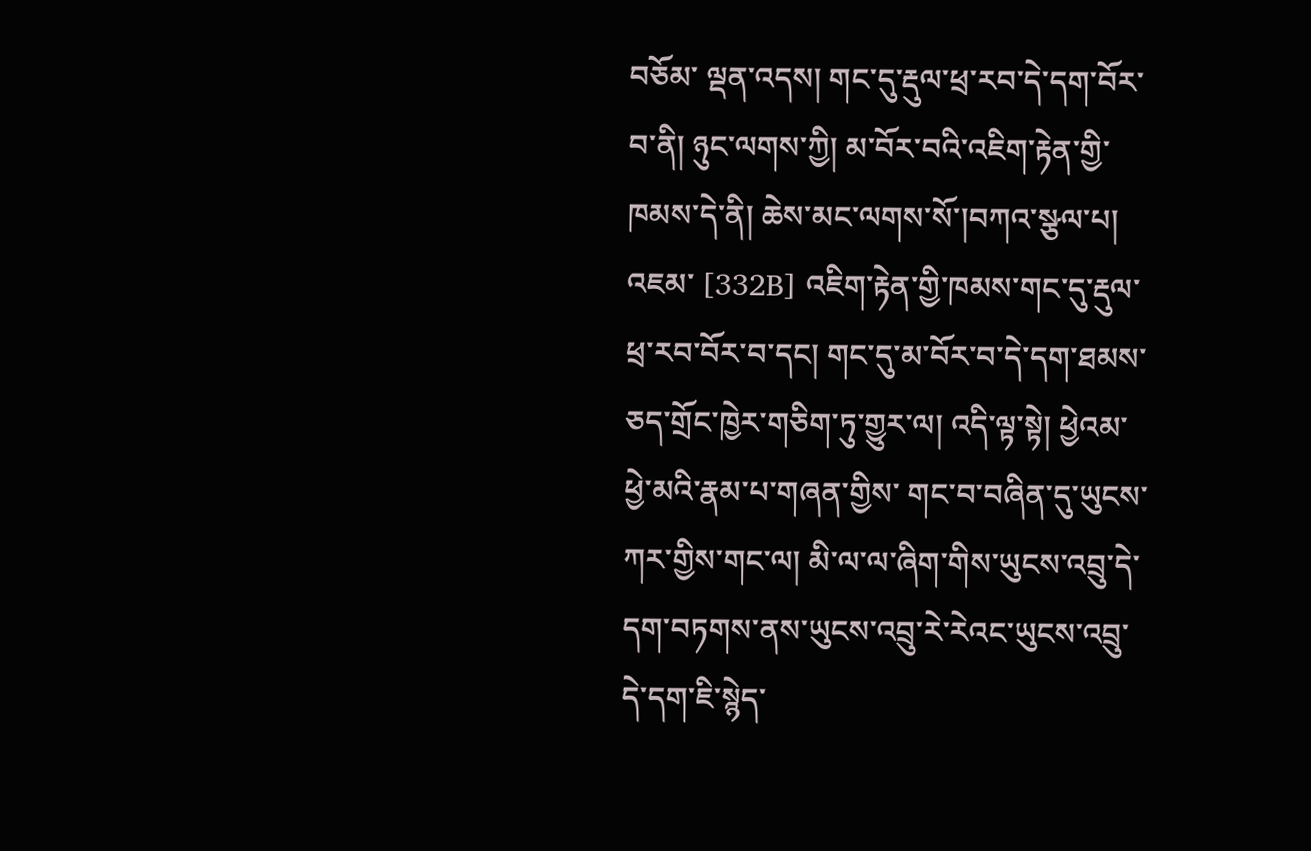བཅོམ་ ལྡན་འདས། གང་དུ་རྡུལ་ཕྲ་རབ་དེ་དག་བོར་བ་ནི། ཉུང་ལགས་ཀྱི། མ་བོར་བའི་འཇིག་རྟེན་གྱི་ཁམས་དེ་ནི། ཆེས་མང་ལགས་སོ་།བཀའ་སྩལ་པ། འཇམ་ [332B] འཇིག་རྟེན་གྱི་ཁམས་གང་དུ་རྡུལ་ཕྲ་རབ་བོར་བ་དང། གང་དུ་མ་བོར་བ་དེ་དག་ཐམས་ཅད་གྲོང་ཁྱེར་གཅིག་ཏུ་གྱུར་ལ། འདི་ལྟ་སྟེ། ཕྱེའམ་ཕྱེ་མའི་རྣམ་པ་གཞན་གྱིས་ གང་བ་བཞིན་དུ་ཡུངས་ཀར་གྱིས་གང་ལ། མི་ལ་ལ་ཞིག་གིས་ཡུངས་འབྲུ་དེ་དག་བཏགས་ནས་ཡུངས་འབྲུ་རེ་རེའང་ཡུངས་འབྲུ་དེ་དག་ཇི་སྙེད་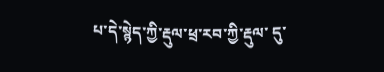པ་དེ་སྙེད་ཀྱི་རྡུལ་ཕྲ་རབ་ཀྱི་རྡུལ་ དུ་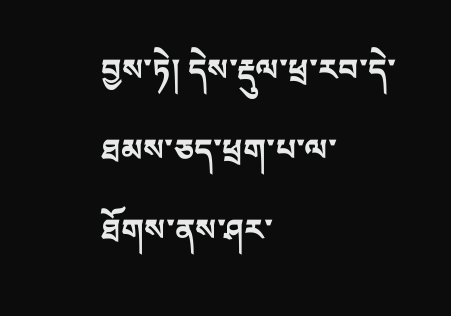བྱས་ཏེ། དེས་རྡུལ་ཕྲ་རབ་དེ་ཐམས་ཅད་ཕྲག་པ་ལ་ཐོགས་ནས་ཤར་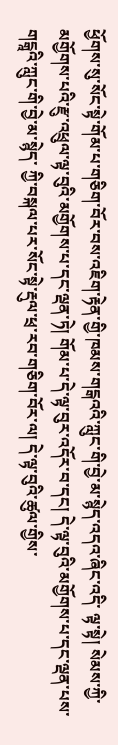ཕྱོགས་སུ་སོང་སྟེ་གོམ་པ་གཅིག་བོར་བས་འཇིག་རྟེན་གྱི་ཁམས་གངྒའའི་ཀླུང་གི་བྱེ་མ་སྙེད་འདའ་ཞིང་འདི་ ལྟ་སྟེ། སེམས་ཀྱི་མགྱོགས་པའི་རྫུ་འཕྲུལ་ལྟ་བུའི་མགྱོགས་པ་དང་ལྡན་ཏེ། གོམ་པ་དེ་ལྟ་བུར་འདོར་བ་དང། དེ་ལྟ་བུའི་མགྱོགས་པ་དང་ལྡན་པས་གངྒཱའི་ཀླུང་གི་བྱེ་མ་སྙེད་ ཀྱི་བསྐལ་པར་སོང་སྟེ་རྡུལ་ཕྲ་རབ་གཅིག་བོར་ལ། དེ་ལྟ་བུའི་ཚུལ་གྱིས་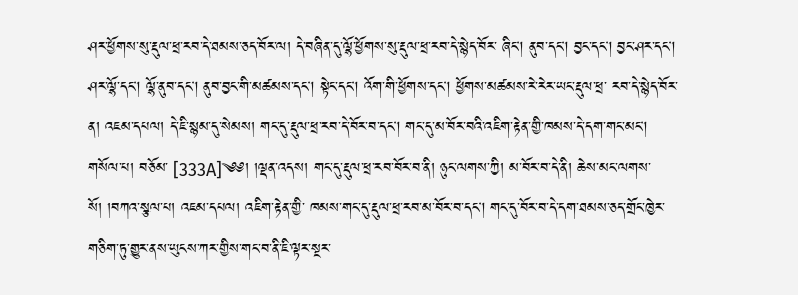ཤར་ཕྱོགས་སུ་རྡུལ་ཕྲ་རབ་དེ་ཐམས་ཅད་བོར་ལ། དེ་བཞིན་དུ་ལྷོ་ཕྱོགས་སུ་རྡུལ་ཕྲ་རབ་དེ་སྙེད་བོར་ ཞིང། ནུབ་དང། བྱང་དང། བྱང་ཤར་དང། ཤར་ལྷོ་དང། ལྷོ་ནུབ་དང། ནུབ་བྱང་གི་མཚམས་དང། སྟེང་དང། འོག་གི་ཕྱོགས་དང། ཕྱོགས་མཚམས་རེ་རེར་ཡང་རྡུལ་ཕྲ་ རབ་དེ་སྙེད་བོར་ན། འཇམ་དཔལ། དེ་ཇི་སྙམ་དུ་སེམས། གང་དུ་རྡུལ་ཕྲ་རབ་དེ་བོར་བ་དང། གང་དུ་མ་བོར་བའི་འཇིག་རྟེན་གྱི་ཁམས་དེ་དག་གང་མང། གསོལ་པ། བཅོམ་ [333A]༄༅། །ལྡན་འདས། གང་དུ་རྡུལ་ཕྲ་རབ་བོར་བ་ནི། ཉུང་ལགས་ཀྱི། མ་བོར་བ་དེ་ནི། ཆེས་མང་ལགས་སོ། །བཀའ་སྩལ་པ། འཇམ་དཔལ། འཇིག་རྟེན་གྱི་ ཁམས་གང་དུ་རྡུལ་ཕྲ་རབ་མ་བོར་བ་དང། གང་དུ་བོར་བ་དེ་དག་ཐམས་ཅད་གྲོང་ཁྱེར་གཅིག་ཏུ་གྱུར་ནས་ཡུངས་ཀར་གྱིས་གང་བ་ནི་ཇི་ལྟར་སྔར་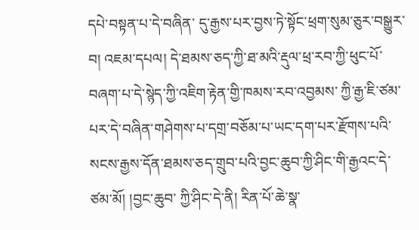དཔེ་བསྟན་པ་དེ་བཞིན་ དུ་རྒྱས་པར་བྱས་ཏེ་སྟོང་ཕྲག་སུམ་ཅུར་བསྒྱུར་བ། འཇམ་དཔལ། དེ་ཐམས་ཅད་ཀྱི་ཐ་མའི་རྡུལ་ཕྲ་རབ་ཀྱི་ཕུང་པོ་བཞག་པ་དེ་སྙེད་ཀྱི་འཇིག་རྟེན་གྱི་ཁམས་རབ་འབྱམས་ ཀྱི་རྒྱ་ཇི་ཙམ་པར་དེ་བཞིན་གཤེགས་པ་དགྲ་བཅོམ་པ་ཡང་དག་པར་རྫོགས་པའི་སངས་རྒྱས་དོན་ཐམས་ཅད་གྲུབ་པའི་བྱང་ཆུབ་ཀྱི་ཤིང་གི་རྒྱའང་དེ་ཙམ་མོ། །བྱང་ཆུབ་ ཀྱི་ཤིང་དེ་ནི། རིན་པོ་ཆེ་སྣ་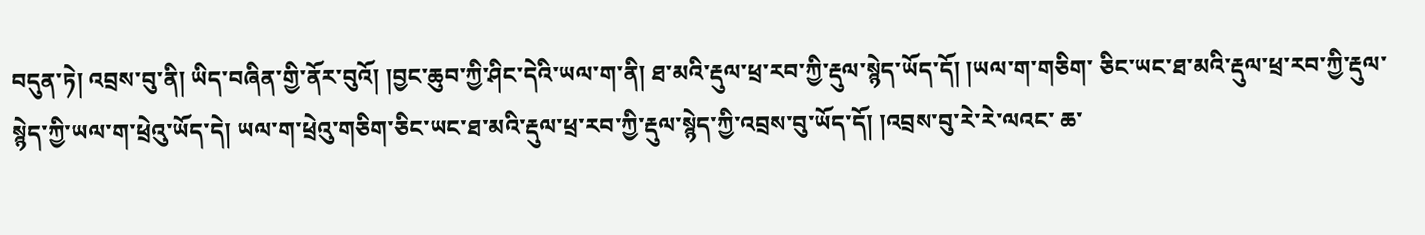བདུན་ཏེ། འབྲས་བུ་ནི། ཡིད་བཞིན་གྱི་ནོར་བུའོ། །བྱང་ཆུབ་ཀྱི་ཤིང་དེའི་ཡལ་ག་ནི། ཐ་མའི་རྡུལ་ཕྲ་རབ་ཀྱི་རྡུལ་སྙེད་ཡོད་དོ། །ཡལ་ག་གཅིག་ ཅིང་ཡང་ཐ་མའི་རྡུལ་ཕྲ་རབ་ཀྱི་རྡུལ་སྙེད་ཀྱི་ཡལ་ག་ཕྲེའུ་ཡོད་དེ། ཡལ་ག་ཕྲེའུ་གཅིག་ཅིང་ཡང་ཐ་མའི་རྡུལ་ཕྲ་རབ་ཀྱི་རྡུལ་སྙེད་ཀྱི་འབྲས་བུ་ཡོད་དོ། །འབྲས་བུ་རེ་རེ་ལའང་ ཆ་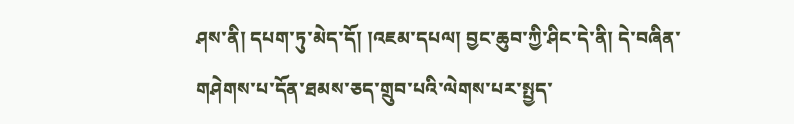ཤས་ནི། དཔག་ཏུ་མེད་དོ། །འཇམ་དཔལ། བྱང་ཆུབ་ཀྱི་ཤིང་དེ་ནི། དེ་བཞིན་གཤེགས་པ་དོན་ཐམས་ཅད་གྲུབ་པའི་ལེགས་པར་སྤྱད་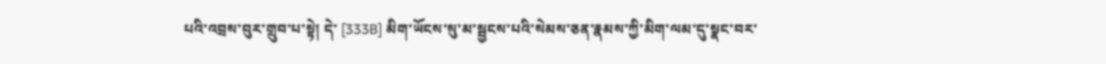པའི་འབྲས་བུར་གྲུབ་པ་སྟེ། དེ་ [333B] མིག་ཡོངས་སུ་མ་སྦྱངས་པའི་སེམས་ཅན་རྣམས་ཀྱི་མིག་ལམ་དུ་སྣང་བར་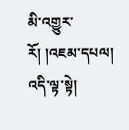མི་འགྱུར་རོ། །འཇམ་དཔལ། འདི་ལྟ་སྟེ།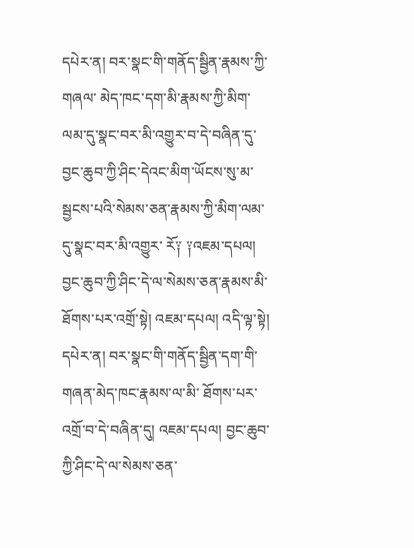དཔེར་ན། བར་སྣང་གི་གནོད་སྦྱིན་རྣམས་ཀྱི་གཞལ་ མེད་ཁང་དག་མི་རྣམས་ཀྱི་མིག་ལམ་དུ་སྣང་བར་མི་འགྱུར་བ་དེ་བཞིན་དུ་བྱང་ཆུབ་ཀྱི་ཤིང་དེའང་མིག་ཡོངས་སུ་མ་སྦྱངས་པའི་སེམས་ཅན་རྣམས་ཀྱི་མིག་ལམ་དུ་སྣང་བར་མི་འགྱུར་ རོ༑ ༑འཇམ་དཔལ། བྱང་ཆུབ་ཀྱི་ཤིང་དེ་ལ་སེམས་ཅན་རྣམས་མི་ཐོགས་པར་འགྲོ་སྟེ། འཇམ་དཔལ། འདི་ལྟ་སྟེ། དཔེར་ན། བར་སྣང་གི་གནོད་སྦྱིན་དག་གི་གཞན་མེད་ཁང་རྣམས་ལ་མི་ ཐོགས་པར་འགྲོ་བ་དེ་བཞིན་དུ། འཇམ་དཔལ། བྱང་ཆུབ་ཀྱི་ཤིང་དེ་ལ་སེམས་ཅན་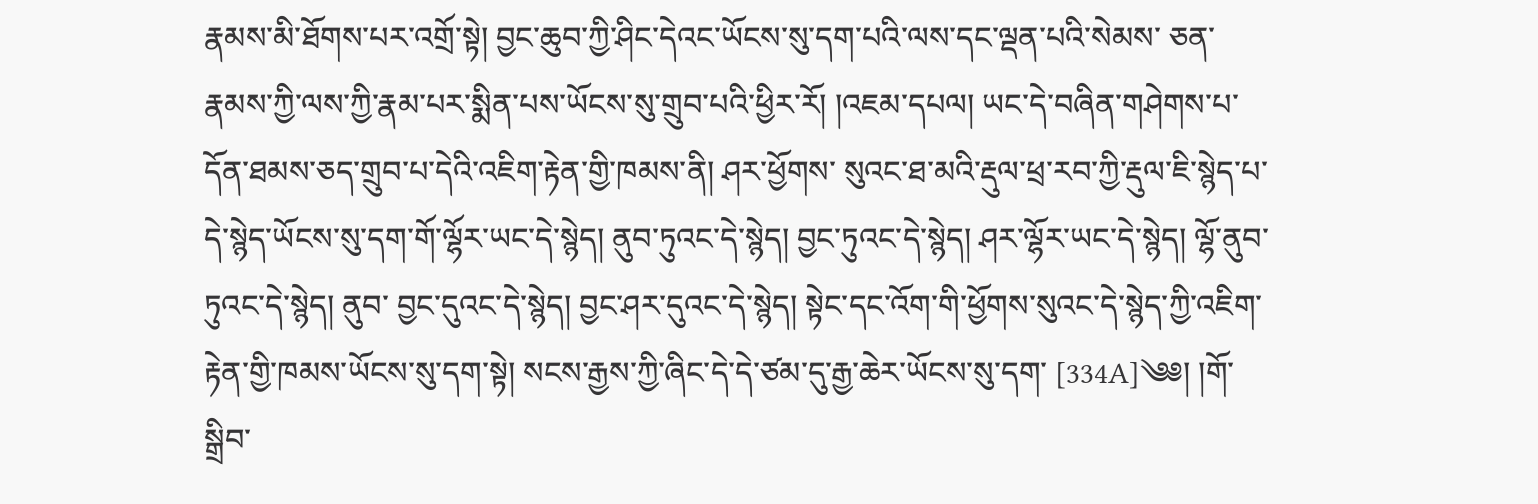རྣམས་མི་ཐོགས་པར་འགྲོ་སྟེ། བྱང་ཆུབ་ཀྱི་ཤིང་དེའང་ཡོངས་སུ་དག་པའི་ལས་དང་ལྡན་པའི་སེམས་ ཅན་རྣམས་ཀྱི་ལས་ཀྱི་རྣམ་པར་སྨིན་པས་ཡོངས་སུ་གྲུབ་པའི་ཕྱིར་རོ། །འཇམ་དཔལ། ཡང་དེ་བཞིན་གཤེགས་པ་དོན་ཐམས་ཅད་གྲུབ་པ་དེའི་འཇིག་རྟེན་གྱི་ཁམས་ནི། ཤར་ཕྱོགས་ སུའང་ཐ་མའི་རྡུལ་ཕྲ་རབ་ཀྱི་རྡུལ་ཇི་སྙེད་པ་དེ་སྙེད་ཡོངས་སུ་དག་གོ་ལྷོར་ཡང་དེ་སྙེད། ནུབ་ཏུའང་དེ་སྙེད། བྱང་ཏུའང་དེ་སྙེད། ཤར་ལྷོར་ཡང་དེ་སྙེད། ལྷོ་ནུབ་ཏུའང་དེ་སྙེད། ནུབ་ བྱང་དུའང་དེ་སྙེད། བྱང་ཤར་དུའང་དེ་སྙེད། སྟེང་དང་འོག་གི་ཕྱོགས་སུའང་དེ་སྙེད་ཀྱི་འཇིག་རྟེན་གྱི་ཁམས་ཡོངས་སུ་དག་སྟེ། སངས་རྒྱས་ཀྱི་ཞིང་དེ་དེ་ཙམ་དུ་རྒྱ་ཆེར་ཡོངས་སུ་དག་ [334A]༄༅། །གོ་སྒྲིབ་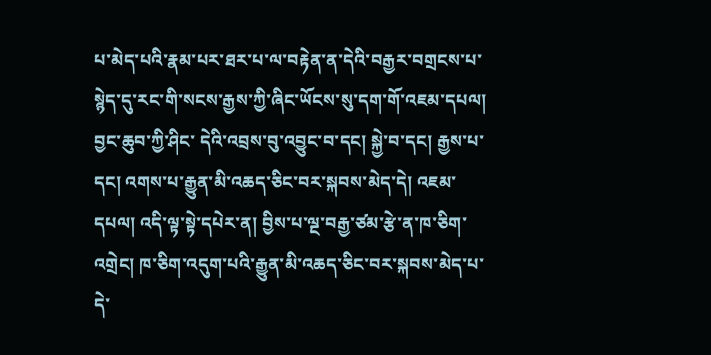པ་མེད་པའི་རྣམ་པར་ཐར་པ་ལ་བརྟེན་ན་དེའི་བརྒྱར་བགྲངས་པ་སྙེད་དུ་རང་གི་སངས་རྒྱས་ཀྱི་ཞིང་ཡོངས་སུ་དག་གོ་འཇམ་དཔལ། བྱང་ཆུབ་ཀྱི་ཤིང་ དེའི་འབྲས་བུ་འབྱུང་བ་དང། སྐྱེ་བ་དང། རྒྱས་པ་དང། འགས་པ་རྒྱུན་མི་འཆད་ཅིང་བར་སྐབས་མེད་དེ། འཇམ་དཔལ། འདི་ལྟ་སྟེ་དཔེར་ན། བྱིས་པ་ལྔ་བརྒྱ་ཙམ་རྩེ་ན་ཁ་ཅིག་ འགྲེང། ཁ་ཅིག་འདུག་པའི་རྒྱུན་མི་འཆད་ཅིང་བར་སྐབས་མེད་པ་དེ་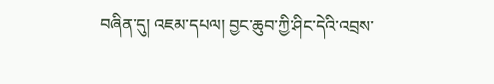བཞིན་དུ། འཇམ་དཔལ། བྱང་ཆུབ་ཀྱི་ཤིང་དེའི་འབྲས་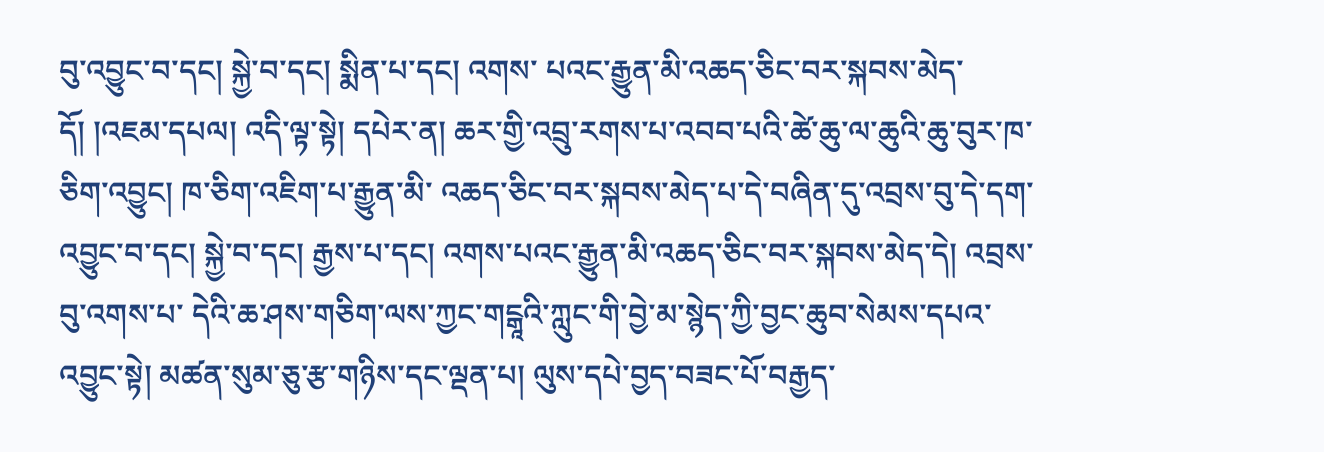བུ་འབྱུང་བ་དང། སྐྱེ་བ་དང། སྨིན་པ་དང། འགས་ པའང་རྒྱུན་མི་འཆད་ཅིང་བར་སྐབས་མེད་དོ། །འཇམ་དཔལ། འདི་ལྟ་སྟེ། དཔེར་ན། ཆར་གྱི་འབྲུ་རགས་པ་འབབ་པའི་ཚེ་ཆུ་ལ་ཆུའི་ཆུ་བུར་ཁ་ཅིག་འབྱུང། ཁ་ཅིག་འཇིག་པ་རྒྱུན་མི་ འཆད་ཅིང་བར་སྐབས་མེད་པ་དེ་བཞིན་དུ་འབྲས་བུ་དེ་དག་འབྱུང་བ་དང། སྐྱེ་བ་དང། རྒྱས་པ་དང། འགས་པའང་རྒྱུན་མི་འཆད་ཅིང་བར་སྐབས་མེད་དེ། འབྲས་བུ་འགས་པ་ དེའི་ཆ་ཤས་གཅིག་ལས་ཀྱང་གངྒཱའི་ཀླུང་གི་བྱེ་མ་སྙེད་ཀྱི་བྱང་ཆུབ་སེམས་དཔའ་འབྱུང་སྟེ། མཚན་སུམ་ཅུ་རྩ་གཉིས་དང་ལྡན་པ། ལུས་དཔེ་བྱད་བཟང་པོ་བརྒྱད་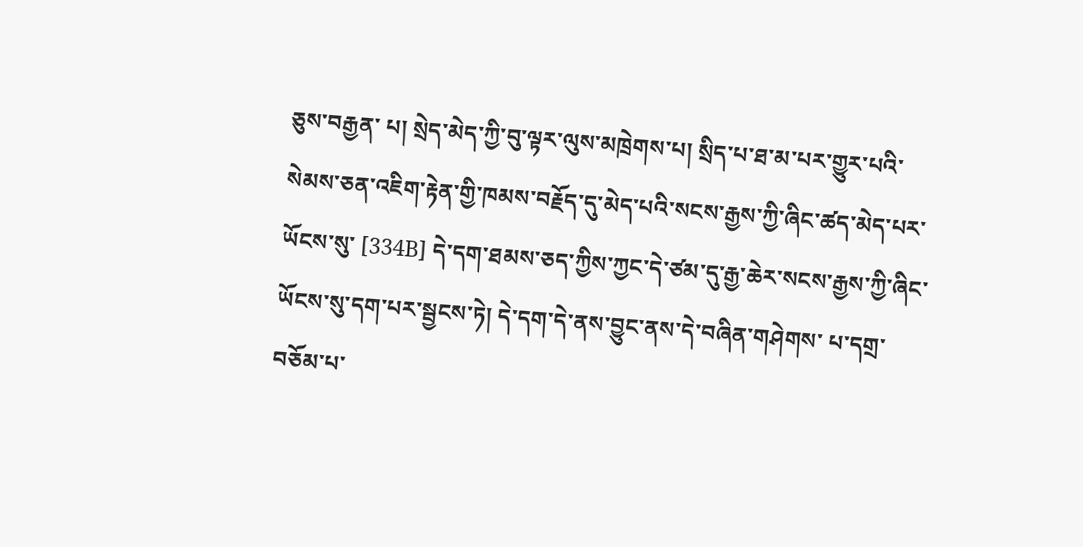ཅུས་བརྒྱན་ པ། སྲེད་མེད་ཀྱི་བུ་ལྟར་ལུས་མཁྲེགས་པ། སྲིད་པ་ཐ་མ་པར་གྱུར་པའི་སེམས་ཅན་འཇིག་རྟེན་གྱི་ཁམས་བརྗོད་དུ་མེད་པའི་སངས་རྒྱས་ཀྱི་ཞིང་ཚད་མེད་པར་ཡོངས་སུ་ [334B] དེ་དག་ཐམས་ཅད་ཀྱིས་ཀྱང་དེ་ཙམ་དུ་རྒྱ་ཆེར་སངས་རྒྱས་ཀྱི་ཞིང་ཡོངས་སུ་དག་པར་སྦྱངས་ཏེ། དེ་དག་དེ་ནས་བྱུང་ནས་དེ་བཞིན་གཤེགས་ པ་དགྲ་བཅོམ་པ་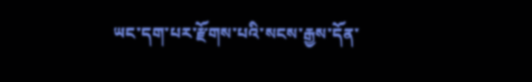ཡང་དག་པར་རྫོགས་པའི་སངས་རྒྱས་དོན་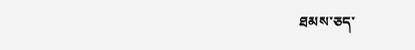ཐམས་ཅད་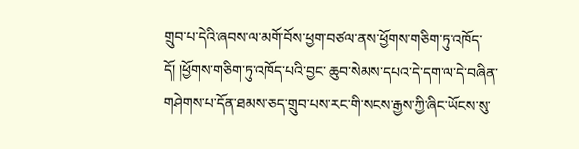གྲུབ་པ་དེའི་ཞབས་ལ་མགོ་བོས་ཕྱག་བཙལ་ནས་ཕྱོགས་གཅིག་ཏུ་འཁོད་དོ། །ཕྱོགས་གཅིག་ཏུ་འཁོད་པའི་བྱང་ ཆུབ་སེམས་དཔའ་དེ་དག་ལ་དེ་བཞིན་གཤེགས་པ་དོན་ཐམས་ཅད་གྲུབ་པས་རང་གི་སངས་རྒྱས་ཀྱི་ཞིང་ཡོངས་སུ་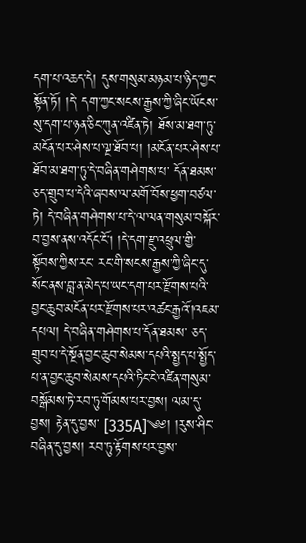དག་པ་འཆད་དེ། དུས་གསུམ་མཉམ་པ་ཉིད་ཀྱང་སྟོན་ཏོ། །དེ་ དག་ཀྱང་སངས་རྒྱས་ཀྱི་ཞིང་ཡོངས་སུ་དག་པ་ཉན་ཅིང་ཀུན་འཛིན་ཏེ། ཐོས་མ་ཐག་ཏུ་མངོན་པར་ཤེས་པ་ལྔ་ཐོབ་པ། །མངོན་པར་ཤེས་པ་ཐོབ་མ་ཐག་ཏུ་དེ་བཞིན་གཤེགས་པ་ དོན་ཐམས་ཅད་གྲུབ་པ་དེའི་ཞབས་ལ་མགོ་བོས་ཕྱག་བཙལ་ཏེ། དེ་བཞིན་གཤེགས་པ་དེ་ལ་ལན་གསུམ་བསྐོར་བ་བྱས་ནས་འདོང་ངོ། །དེ་དག་རྫུ་འཕྲུལ་གྱི་སྟོབས་ཀྱིས་རང་ རང་གི་སངས་རྒྱས་ཀྱི་ཞིང་དུ་སོང་ནས་བླ་ན་མེད་པ་ཡང་དག་པར་རྫོགས་པའི་བྱང་ཆུབ་མངོན་པར་རྫོགས་པར་འཚང་རྒྱའོ་།འཇམ་དཔལ། དེ་བཞིན་གཤེགས་པ་དོན་ཐམས་ ཅད་གྲུབ་པ་དེ་སྔོན་བྱང་ཆུབ་སེམས་དཔའི་སྤྱད་པ་སྤྱོད་པ་ན་བྱང་ཆུབ་སེམས་དཔའི་ཏིང་ངེ་འཛིན་གསུམ་བསྒོམས་ཏེ་རབ་ཏུ་གོམས་པར་བྱས། ལམ་དུ་བྱས། རྟེན་དུ་བྱས་ [335A]༄༅། །རུས་ཤིང་བཞིན་དུ་བྱས། རབ་ཏུ་རྟོགས་པར་བྱས་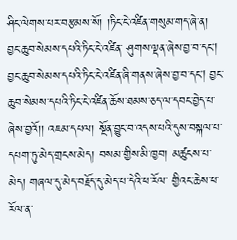ཤིང་ལེགས་པར་བརྩམས་སོ། །ཏིང་ངེ་འཛིན་གསུམ་གད་ཞེ་ན། བྱང་ཆུབ་སེམས་དཔའི་ཏིང་ངེ་འཛིན་ ཤུགས་ལྡན་ཞེས་བྱ་བ་དང། བྱང་ཆུབ་སེམས་དཔའི་ཏིང་ངེ་འཛིན་ཞི་གནས་ཞེས་བྱ་བ་དང། བྱང་ཆུབ་སེམས་དཔའི་ཏིང་ངེ་འཛིན་ཆོས་ཐམས་ཅད་ལ་དབང་བྱེད་པ་ཞེས་བྱའོ།། འཇམ་དཔལ། སྔོན་བྱུང་བ་འདས་པའི་དུས་བསྐལ་པ་དཔག་ཏུ་མེད་གྲངས་མེད། བསམ་གྱིས་མི་ཁྱབ། མཚུངས་པ་མེད། གཞལ་དུ་མེད་བརྗོད་དུ་མེད་པ་དེའི་ཕ་རོལ་ གྱིའང་ཆེས་ཕ་རོལ་ན་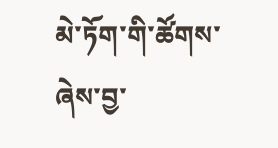མེ་ཏོག་གི་ཚོགས་ཞེས་བྱ་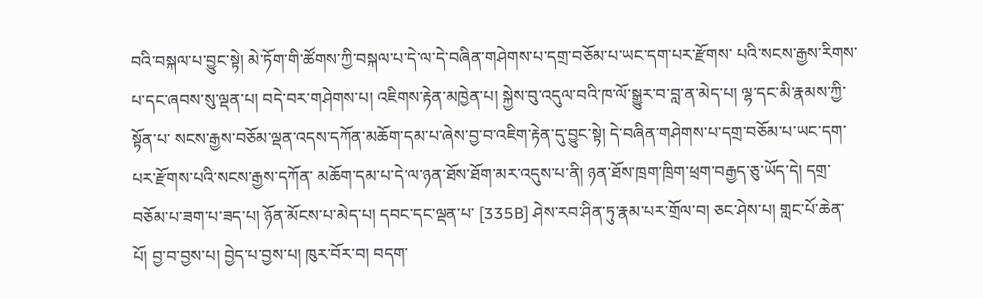བའི་བསྐལ་པ་བྱུང་སྟེ། མེ་ཏོག་གི་ཚོགས་ཀྱི་བསྐལ་པ་དེ་ལ་དེ་བཞིན་གཤེགས་པ་དགྲ་བཅོམ་པ་ཡང་དག་པར་རྫོགས་ པའི་སངས་རྒྱས་རིགས་པ་དང་ཞབས་སུ་ལྡན་པ། བདེ་བར་གཤེགས་པ། འཇིགས་རྟེན་མཁྱེན་པ། སྐྱེས་བུ་འདུལ་བའི་ཁ་ལོ་སྒྱུར་བ་བླ་ན་མེད་པ། ལྷ་དང་མི་རྣམས་ཀྱི་སྟོན་པ་ སངས་རྒྱས་བཅོམ་ལྡན་འདས་དཀོན་མཆོག་དམ་པ་ཞེས་བྱ་བ་འཇིག་རྟེན་དུ་བྱུང་སྟེ། དེ་བཞིན་གཤེགས་པ་དགྲ་བཅོམ་པ་ཡང་དག་པར་རྫོགས་པའི་སངས་རྒྱས་དཀོན་ མཆོག་དམ་པ་དེ་ལ་ཉན་ཐོས་ཐོག་མར་འདུས་པ་ནི། ཉན་ཐོས་ཁྲག་ཁྲིག་ཕྲག་བརྒྱད་ཅུ་ཡོད་དེ། དགྲ་བཅོམ་པ་ཟག་པ་ཟད་པ། ཉོན་མོངས་པ་མེད་པ། དབང་དང་ལྡན་པ་ [335B] ཤེས་རབ་ཤིན་ཏུ་རྣམ་པར་གྲོལ་བ། ཅང་ཤེས་པ། གླང་པོ་ཆེན་པོ། བྱ་བ་བྱས་པ། བྱེད་པ་བྱས་པ། ཁུར་བོར་བ། བདག་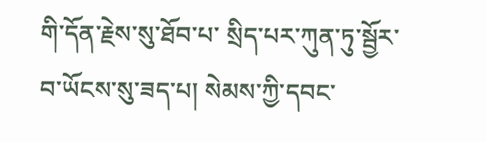གི་དོན་རྗེས་སུ་ཐོབ་པ་ སྲིད་པར་ཀུན་ཏུ་སྦྱོར་བ་ཡོངས་སུ་ཟད་པ། སེམས་ཀྱི་དབང་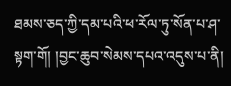ཐམས་ཅད་ཀྱི་དམ་པའི་ཕ་རོལ་ཏུ་སོན་པ་ཤ་སྟག་གོ། །བྱང་ཆུབ་སེམས་དཔའ་འདུས་པ་ནི།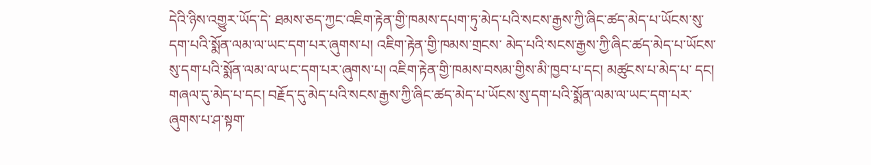དེའི་ཉིས་འགྱུར་ཡོད་དེ་ ཐམས་ཅད་ཀྱང་འཇིག་རྟེན་གྱི་ཁམས་དཔག་ཏུ་མེད་པའི་སངས་རྒྱས་ཀྱི་ཞིང་ཚད་མེད་པ་ཡོངས་སུ་དག་པའི་སྨོན་ལམ་ལ་ཡང་དག་པར་ཞུགས་པ། འཇིག་རྟེན་གྱི་ཁམས་གྲངས་ མེད་པའི་སངས་རྒྱས་ཀྱི་ཞིང་ཚད་མེད་པ་ཡོངས་སུ་དག་པའི་སྨོན་ལམ་ལ་ཡང་དག་པར་ཞུགས་པ། འཇིག་རྟེན་གྱི་ཁམས་བསམ་གྱིས་མི་ཁྱབ་པ་དང། མཚུངས་པ་མེད་པ་ དང། གཞལ་དུ་མེད་པ་དང། བརྗོད་དུ་མེད་པའི་སངས་རྒྱས་ཀྱི་ཞིང་ཚད་མེད་པ་ཡོངས་སུ་དག་པའི་སྨོན་ལམ་ལ་ཡང་དག་པར་ཞུགས་པ་ཤ་སྟག་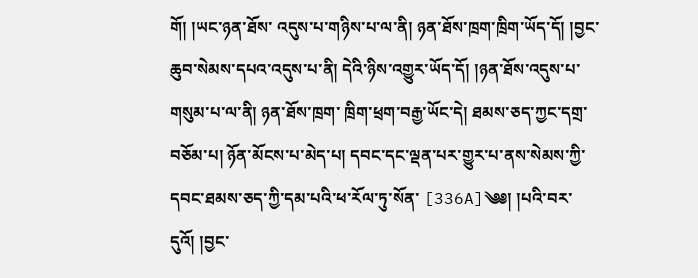གོ། །ཡང་ཉན་ཐོས་ འདུས་པ་གཉིས་པ་ལ་ནི། ཉན་ཐོས་ཁྲག་ཁྲིག་ཡོད་དོ། །བྱང་ཆུབ་སེམས་དཔའ་འདུས་པ་ནི། དེའི་ཉིས་འགྱུར་ཡོད་དོ། །ཉན་ཐོས་འདུས་པ་གསུམ་པ་ལ་ནི། ཉན་ཐོས་ཁྲག་ ཁྲིག་ཕྲག་བརྒྱ་ཡོང་དེ། ཐམས་ཅད་ཀྱང་དགྲ་བཅོམ་པ། ཉོན་མོངས་པ་མེད་པ། དབང་དང་ལྡན་པར་གྱུར་པ་ནས་སེམས་ཀྱི་དབང་ཐམས་ཅད་ཀྱི་དམ་པའི་ཕ་རོལ་ཏུ་སོན་ [336A]༄༅། །པའི་བར་དུའོ། །བྱང་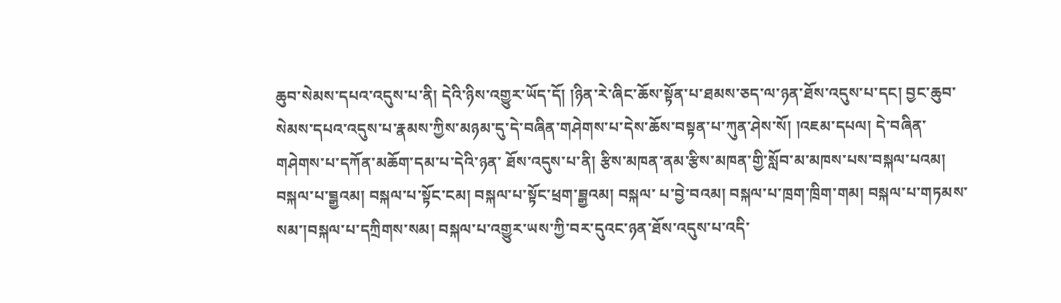ཆུབ་སེམས་དཔའ་འདུས་པ་ནི། དེའི་ཉིས་འགྱུར་ཡོད་དོ། །ཉིན་རེ་ཞིང་ཆོས་སྟོན་པ་ཐམས་ཅད་ལ་ཉན་ཐོས་འདུས་པ་དང། བྱང་ཆུབ་ སེམས་དཔའ་འདུས་པ་རྣམས་ཀྱིས་མཉམ་དུ་དེ་བཞིན་གཤེགས་པ་དེས་ཆོས་བསྟན་པ་ཀུན་ཤེས་སོ། །འཇམ་དཔལ། དེ་བཞིན་གཤེགས་པ་དཀོན་མཆོག་དམ་པ་དེའི་ཉན་ ཐོས་འདུས་པ་ནི། རྩིས་མཁན་ནམ་རྩིས་མཁན་གྱི་སློབ་མ་མཁས་པས་བསྐལ་པའམ། བསྐལ་པ་བྲྒྱའམ། བསྐལ་པ་སྟོང་ངམ། བསྐལ་པ་སྟོང་ཕྲག་བྲྒྱའམ། བསྐལ་ པ་བྱེ་བའམ། བསྐལ་པ་ཁྲག་ཁྲིག་གམ། བསྐལ་པ་གཏམས་སམ་།བསྐལ་པ་དཀྲིགས་སམ། བསྐལ་པ་འགྱུར་ཡས་ཀྱི་བར་དུའང་ཉན་ཐོས་འདུས་པ་འདི་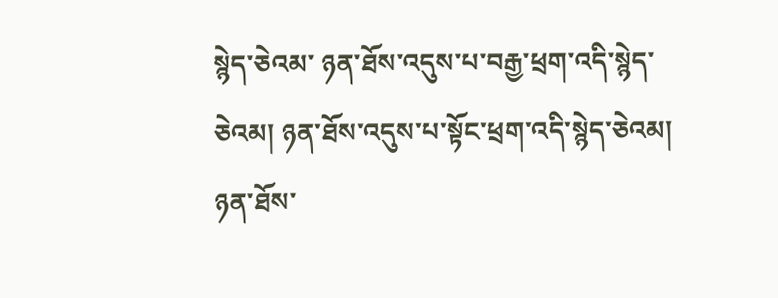སྙེད་ཅེའམ་ ཉན་ཐོས་འདུས་པ་བརྒྱ་ཕྲག་འདི་སྙེད་ཅེའམ། ཉན་ཐོས་འདུས་པ་སྟོང་ཕྲག་འདི་སྙེད་ཅེའམ། ཉན་ཐོས་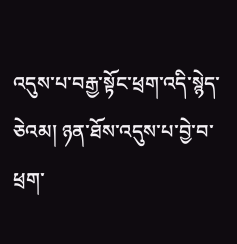འདུས་པ་བརྒྱ་སྟོང་ཕྲག་འདི་སྙེད་ཅེའམ། ཉན་ཐོས་འདུས་པ་བྱེ་བ་ ཕྲག་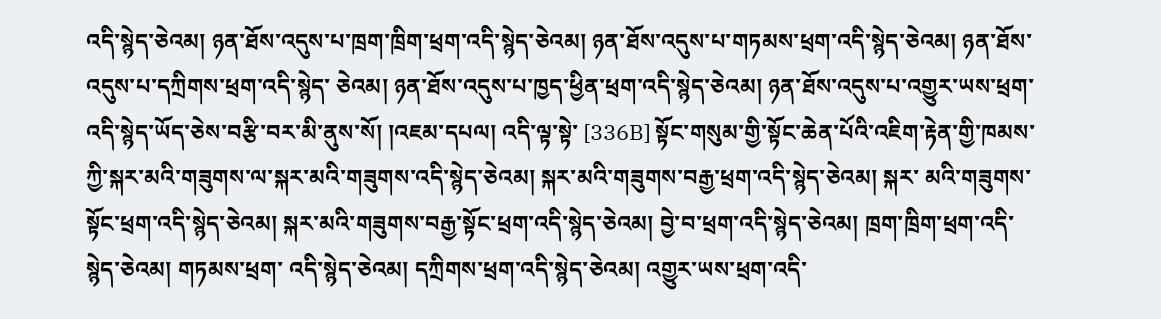འདི་སྙེད་ཅེའམ། ཉན་ཐོས་འདུས་པ་ཁྲག་ཁྲིག་ཕྲག་འདི་སྙེད་ཅེའམ། ཉན་ཐོས་འདུས་པ་གཏམས་ཕྲག་འདི་སྙེད་ཅེའམ། ཉན་ཐོས་འདུས་པ་དཀྲིགས་ཕྲག་འདི་སྙེད་ ཅེའམ། ཉན་ཐོས་འདུས་པ་ཁྱད་ཕྱིན་ཕྲག་འདི་སྙེད་ཅེའམ། ཉན་ཐོས་འདུས་པ་འགྱུར་ཡས་ཕྲག་འདི་སྙེད་ཡོད་ཅེས་བརྩི་བར་མི་ནུས་སོ། །འཇམ་དཔལ། འདི་ལྟ་སྟེ་ [336B] སྟོང་གསུམ་གྱི་སྟོང་ཆེན་པོའི་འཇིག་རྟེན་གྱི་ཁམས་ཀྱི་སྐར་མའི་གཟུགས་ལ་སྐར་མའི་གཟུགས་འདི་སྙེད་ཅེའམ། སྐར་མའི་གཟུགས་བརྒྱ་ཕྲག་འདི་སྙེད་ཅེའམ། སྐར་ མའི་གཟུགས་སྟོང་ཕྲག་འདི་སྙེད་ཅེའམ། སྐར་མའི་གཟུགས་བརྒྱ་སྟོང་ཕྲག་འདི་སྙེད་ཅེའམ། བྱེ་བ་ཕྲག་འདི་སྙེད་ཅེའམ། ཁྲག་ཁྲིག་ཕྲག་འདི་སྙེད་ཅེའམ། གཏམས་ཕྲག་ འདི་སྙེད་ཅེའམ། དཀྲིགས་ཕྲག་འདི་སྙེད་ཅེའམ། འགྱུར་ཡས་ཕྲག་འདི་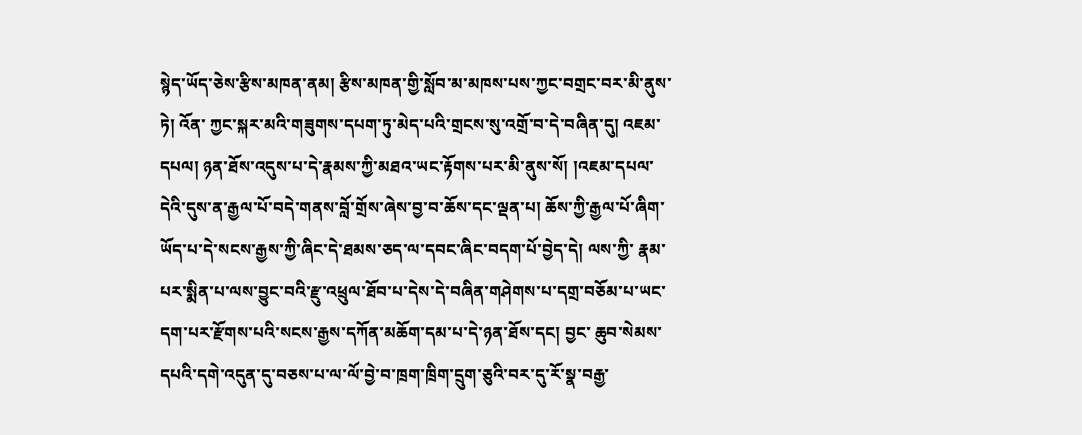སྙེད་ཡོད་ཅེས་རྩིས་མཁན་ནམ། རྩིས་མཁན་གྱི་སློབ་མ་མཁས་པས་ཀྱང་བགྲང་བར་མི་ནུས་ཏེ། འོན་ ཀྱང་སྐར་མའི་གཟུགས་དཔག་ཏུ་མེད་པའི་གྲངས་སུ་འགྲོ་བ་དེ་བཞིན་དུ། འཇམ་དཔལ། ཉན་ཐོས་འདུས་པ་དེ་རྣམས་ཀྱི་མཐའ་ཡང་རྟོགས་པར་མི་ནུས་སོ། །འཇམ་དཔལ་ དེའི་དུས་ན་རྒྱལ་པོ་བདེ་གནས་བློ་གྲོས་ཞེས་བྱ་བ་ཆོས་དང་ལྡན་པ། ཆོས་ཀྱི་རྒྱལ་པོ་ཞིག་ཡོད་པ་དེ་སངས་རྒྱས་ཀྱི་ཞིང་དེ་ཐམས་ཅད་ལ་དབང་ཞིང་བདག་པོ་བྱེད་དེ། ལས་ཀྱི་ རྣམ་པར་སྨིན་པ་ལས་བྱུང་བའི་རྫུ་འཕྲུལ་ཐོབ་པ་དེས་དེ་བཞིན་གཤེགས་པ་དགྲ་བཅོམ་པ་ཡང་དག་པར་རྫོགས་པའི་སངས་རྒྱས་དཀོན་མཆོག་དམ་པ་དེ་ཉན་ཐོས་དང། བྱང་ ཆུབ་སེམས་དཔའི་དགེ་འདུན་དུ་བཅས་པ་ལ་ལོ་བྱེ་བ་ཁྲག་ཁྲིག་དྲུག་ཅུའི་བར་དུ་རོ་སྣ་བརྒྱ་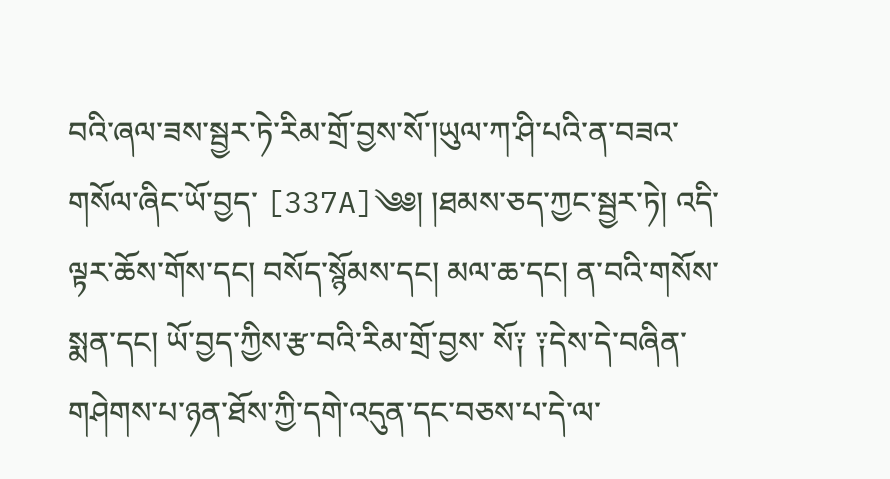བའི་ཞལ་ཟས་སྦྱར་ཏེ་རིམ་གྲོ་བྱས་སོ་།ཡུལ་ཀ་ཤི་པའི་ན་བཟའ་གསོལ་ཞིང་ཡོ་བྱད་ [337A]༄༅། །ཐམས་ཅད་ཀྱང་སྦྱར་ཏེ། འདི་ལྟར་ཆོས་གོས་དང། བསོད་སྙོམས་དང། མལ་ཆ་དང། ན་བའི་གསོས་སྨན་དང། ཡོ་བྱད་ཀྱིས་རྩ་བའི་རིམ་གྲོ་བྱས་ སོ༑ ༑དེས་དེ་བཞིན་གཤེགས་པ་ཉན་ཐོས་ཀྱི་དགེ་འདུན་དང་བཅས་པ་དེ་ལ་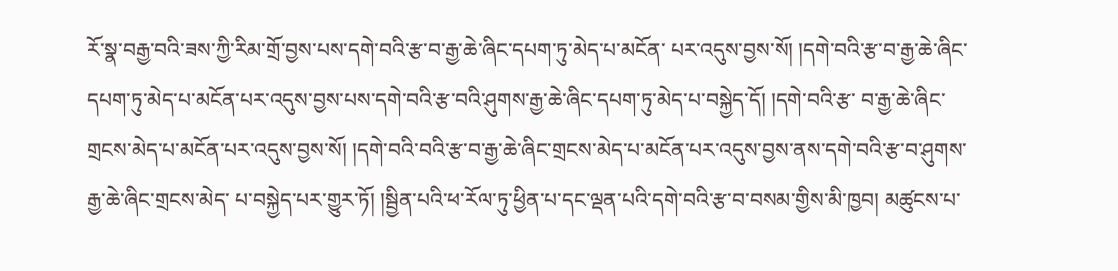རོ་སྣ་བརྒྱ་བའི་ཟས་ཀྱི་རིམ་གྲོ་བྱས་པས་དགེ་བའི་རྩ་བ་རྒྱ་ཆེ་ཞིང་དཔག་ཏུ་མེད་པ་མངོན་ པར་འདུས་བྱས་སོ། །དགེ་བའི་རྩ་བ་རྒྱ་ཆེ་ཞིང་དཔག་ཏུ་མེད་པ་མངོན་པར་འདུས་བྱས་པས་དགེ་བའི་རྩ་བའི་ཤུགས་རྒྱ་ཆེ་ཞིང་དཔག་ཏུ་མེད་པ་བསྐྱེད་དོ། །དགེ་བའི་རྩ་ བ་རྒྱ་ཆེ་ཞིང་གྲངས་མེད་པ་མངོན་པར་འདུས་བྱས་སོ། །དགེ་བའི་བའི་རྩ་བ་རྒྱ་ཆེ་ཞིང་གྲངས་མེད་པ་མངོན་པར་འདུས་བྱས་ནས་དགེ་བའི་རྩ་བ་ཤུགས་རྒྱ་ཆེ་ཞིང་གྲངས་མེད་ པ་བསྐྱེད་པར་གྱུར་ཏོ། །སྦྱིན་པའི་ཕ་རོལ་ཏུ་ཕྱིན་པ་དང་ལྡན་པའི་དགེ་བའི་རྩ་བ་བསམ་གྱིས་མི་ཁྱབ། མཚུངས་པ་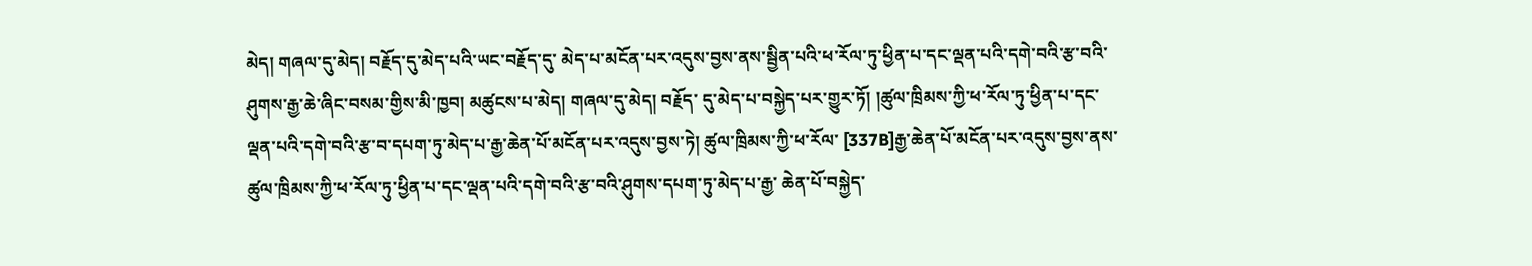མེད། གཞལ་དུ་མེད། བརྗོད་དུ་མེད་པའི་ཡང་བརྗོད་དུ་ མེད་པ་མངོན་པར་འདུས་བྱས་ནས་སྦྱིན་པའི་ཕ་རོལ་ཏུ་ཕྱིན་པ་དང་ལྡན་པའི་དགེ་བའི་རྩ་བའི་ཤུགས་རྒྱ་ཆེ་ཞིང་བསམ་གྱིས་མི་ཁྱབ། མཚུངས་པ་མེད། གཞལ་དུ་མེད། བརྗོད་ དུ་མེད་པ་བསྐྱེད་པར་གྱུར་ཏོ། །ཚུལ་ཁྲིམས་ཀྱི་ཕ་རོལ་ཏུ་ཕྱིན་པ་དང་ལྡན་པའི་དགེ་བའི་རྩ་བ་དཔག་ཏུ་མེད་པ་རྒྱ་ཆེན་པོ་མངོན་པར་འདུས་བྱས་ཏེ། ཚུལ་ཁྲིམས་ཀྱི་ཕ་རོལ་ [337B]རྒྱ་ཆེན་པོ་མངོན་པར་འདུས་བྱས་ནས་ཚུལ་ཁྲིམས་ཀྱི་ཕ་རོལ་ཏུ་ཕྱིན་པ་དང་ལྡན་པའི་དགེ་བའི་རྩ་བའི་ཤུགས་དཔག་ཏུ་མེད་པ་རྒྱ་ ཆེན་པོ་བསྐྱེད་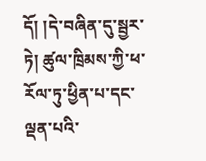དོ། །དེ་བཞིན་དུ་སྦྱར་ཏེ། ཚུལ་ཁྲིམས་ཀྱི་ཕ་རོལ་ཏུ་ཕྱིན་པ་དང་ལྡན་པའི་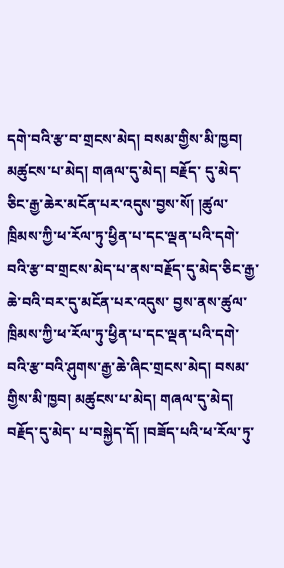དགེ་བའི་རྩ་བ་གྲངས་མེད། བསམ་གྱིས་མི་ཁྱབ། མཚུངས་པ་མེད། གཞལ་དུ་མེད། བརྗོད་ དུ་མེད་ཅིང་རྒྱ་ཆེར་མངོན་པར་འདུས་བྱས་སོ། །ཚུལ་ཁྲིམས་ཀྱི་ཕ་རོལ་ཏུ་ཕྱིན་པ་དང་ལྡན་པའི་དགེ་བའི་རྩ་བ་གྲངས་མེད་པ་ནས་བརྗོད་དུ་མེད་ཅིང་རྒྱ་ཆེ་བའི་བར་དུ་མངོན་པར་འདུས་ བྱས་ནས་ཚུལ་ཁྲིམས་ཀྱི་ཕ་རོལ་ཏུ་ཕྱིན་པ་དང་ལྡན་པའི་དགེ་བའི་རྩ་བའི་ཤུགས་རྒྱ་ཆེ་ཞིང་གྲངས་མེད། བསམ་གྱིས་མི་ཁྱབ། མཚུངས་པ་མེད། གཞལ་དུ་མེད། བརྗོད་དུ་མེད་ པ་བསྐྱེད་དོ། །བཟོད་པའི་ཕ་རོལ་ཏུ་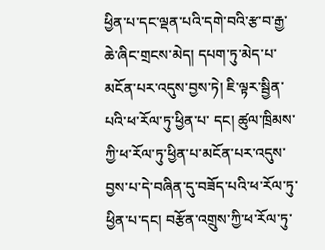ཕྱིན་པ་དང་ལྡན་པའི་དགེ་བའི་རྩ་བ་རྒྱ་ཆེ་ཞིང་གྲངས་མེད། དཔག་ཏུ་མེད་པ་མངོན་པར་འདུས་བྱས་ཏེ། ཇི་ལྟར་སྦྱིན་པའི་ཕ་རོལ་ཏུ་ཕྱིན་པ་ དང། ཚུལ་ཁྲིམས་ཀྱི་ཕ་རོལ་ཏུ་ཕྱིན་པ་མངོན་པར་འདུས་བྱས་པ་དེ་བཞིན་དུ་བཟོད་པའི་ཕ་རོལ་ཏུ་ཕྱིན་པ་དང། བརྩོན་འགྲུས་ཀྱི་ཕ་རོལ་ཏུ་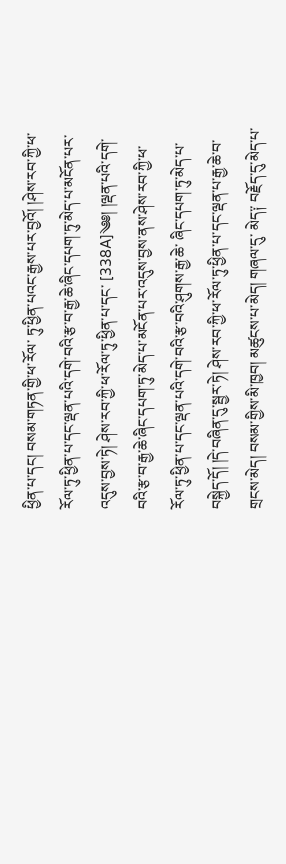ཕྱིན་པ་དང། བསམ་གཏན་གྱི་ཕ་རོལ་ ཏུ་ཕྱིན་པའང་རྒྱས་པར་བྱའོ། །ཤེས་རབ་ཀྱི་ཕ་རོལ་ཏུ་ཕྱིན་པ་དང་ལྡན་པའི་དགེ་བའི་རྩ་བ་རྒྱ་ཆེ་ཞིང་དཔག་ཏུ་མེད་པ་མངོན་པར་འདུས་བྱས་ཏེ། ཤེས་རབ་ཀྱི་ཕ་རོལ་ཏུ་ཕྱིན་པ་དང་ [338A]༄༅། །ལྡན་པའི་དགེ་བའི་རྩ་བ་རྒྱ་ཆེ་ཞིང་དཔག་ཏུ་མེད་པ་མངོན་པར་འདུས་བྱས་ནས་ཤེས་རབ་ཀྱི་ཕ་རོལ་ཏུ་ཕྱིན་པ་དང་ལྡན་པའི་དགེ་བའི་རྩ་བའི་ཤུགས་རྒྱ་ཆེ་ ཞིང་དཔག་ཏུ་མེད་པ་བསྐྱེད་དོ། །དེ་བཞིན་དུ་སྦྱར་ཏེ། ཤེས་རབ་ཀྱི་ཕ་རོལ་ཏུ་ཕྱིན་པ་དང་ལྡན་པ་རྒྱ་ཆེ་བ་གྲངས་མེད། བསམ་གྱིས་མི་ཁྱབ། མཚུངས་པ་མེད། གཞལ་དུ་ མེད༑ བརྗོད་དུ་མེད་པ་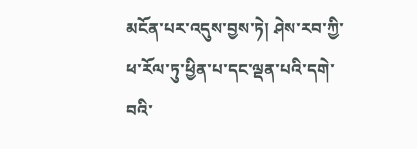མངོན་པར་འདུས་བྱས་ཏེ། ཤེས་རབ་ཀྱི་ཕ་རོལ་ཏུ་ཕྱིན་པ་དང་ལྡན་པའི་དགེ་བའི་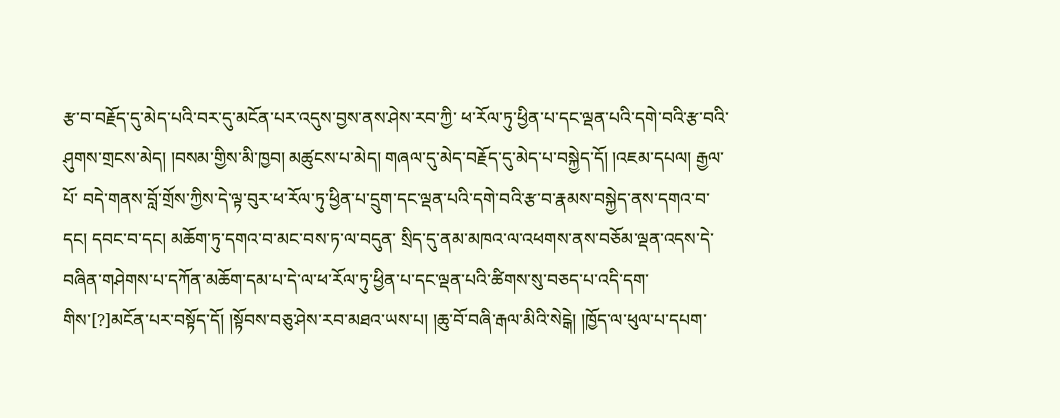རྩ་བ་བརྗོད་དུ་མེད་པའི་བར་དུ་མངོན་པར་འདུས་བྱས་ནས་ཤེས་རབ་ཀྱི་ ཕ་རོལ་ཏུ་ཕྱིན་པ་དང་ལྡན་པའི་དགེ་བའི་རྩ་བའི་ཤུགས་གྲངས་མེད། །བསམ་གྱིས་མི་ཁྱབ། མཚུངས་པ་མེད། གཞལ་དུ་མེད་བརྗོད་དུ་མེད་པ་བསྐྱེད་དོ། །འཇམ་དཔལ། རྒྱལ་པོ་ བདེ་གནས་བློ་གྲོས་ཀྱིས་དེ་ལྟ་བུར་ཕ་རོལ་ཏུ་ཕྱིན་པ་དྲུག་དང་ལྡན་པའི་དགེ་བའི་རྩ་བ་རྣམས་བསྐྱེད་ནས་དགའ་བ་དང། དབང་བ་དང། མཆོག་ཏུ་དགའ་བ་མང་བས་ཏ་ལ་བདུན་ སྲིད་དུ་ནམ་མཁའ་ལ་འཕགས་ནས་བཅོམ་ལྡན་འདས་དེ་བཞིན་གཤེགས་པ་དཀོན་མཆོག་དམ་པ་དེ་ལ་ཕ་རོལ་ཏུ་ཕྱིན་པ་དང་ལྡན་པའི་ཚིགས་སུ་བཅད་པ་འདི་དག་ གིས་[?]མངོན་པར་བསྟོད་དོ། །སྟོབས་བཅུ་ཤེས་རབ་མཐའ་ཡས་པ། །ཆུ་བོ་བཞི་རྒལ་མིའི་སེངྒེ། །ཁྱོད་ལ་ཕུལ་པ་དཔག་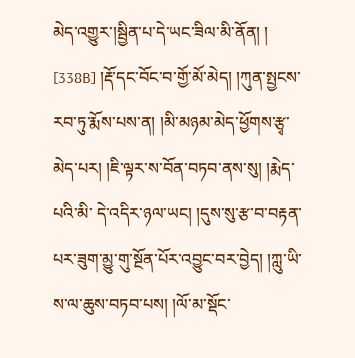མེད་འགྱུར་།སྦྱིན་པ་དེ་ཡང་ཟིལ་མི་ནོན། ། [338B] །རྡོ་དང་བོང་བ་གྱོ་མོ་མེད། །ཀུན་སྤྱངས་རབ་ཏུ་རྨོས་པས་ན། །མི་མཉམ་མེད་ཕྱོགས་རྩྭ་མེད་པར། །ཇི་ལྟར་ས་བོན་བཏབ་ནས་སུ། །རྨེད་པའི་མི་ དེ་འདིར་ཉལ་ཡང། །དུས་སུ་རྩ་བ་བརྟན་པར་ཟུག་མྱུ་གུ་སྔོན་པོར་འབྱུང་བར་བྱེད། །ཀླུ་ཡི་ས་ལ་ཆུས་བཏབ་པས། །ལོ་མ་སྡོང་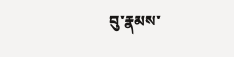བུ་རྣམས་